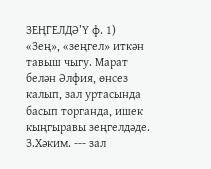ЗЕҢГЕЛДӘ’Ү ф. 1) «Зең», «зеңгел» иткән тавыш чыгу. Марат белән Әлфия, өнсез калып, зал уртасында басып торганда, ишек кыңгыравы зеңгелдәде. З.Хәким. --- зал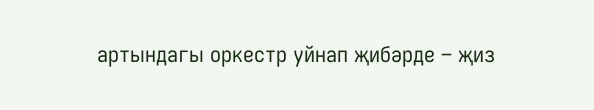артындагы оркестр уйнап җибәрде – җиз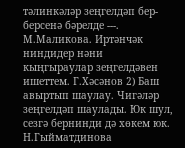тәлинкәләр зеңгелдәп бер-берсенә бәрелде ---. М.Маликова. Иртәнчәк ниндидер нәни кыңгыраулар зеңгелдәвен ишеттем. Г.Хәсәнов 2) Баш авыртып шаулау. Чигәләр зеңгелдәп шаулады. Юк шул, сезгә бернинди дә хөкем юк. Н.Гыйматдинова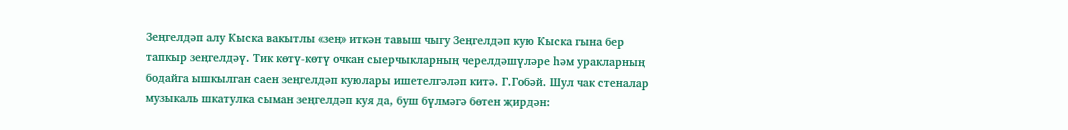Зеңгелдәп алу Кыска вакытлы «зең» иткән тавыш чыгу Зеңгелдәп кую Кыска гына бер тапкыр зеңгелдәү. Тик көтү-көтү очкан сыерчыкларның черелдәшүләре һәм уракларның бодайга ышкылган саен зеңгелдәп куюлары ишетелгәләп китә. Г.Гобәй. Шул чак стеналар музыкаль шкатулка сыман зеңгелдәп куя да, буш бүлмәгә бөтен җирдән: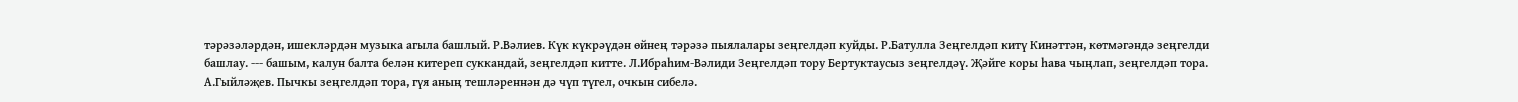тәрәзәләрдән, ишекләрдән музыка агыла башлый. Р.Вәлиев. Күк күкрәүдән өйнең тәрәзә пыялалары зеңгелдәп куйды. Р.Батулла Зеңгелдәп китү Кинәттән, көтмәгәндә зеңгелди башлау. --- башым, калун балта белән китереп суккандай, зеңгелдәп китте. Л.Ибраһим-Вәлиди Зеңгелдәп тору Бертуктаусыз зеңгелдәү. Җәйге коры һава чыңлап, зеңгелдәп тора. А.Гыйләҗев. Пычкы зеңгелдәп тора, гүя аның тешләреннән дә чүп түгел, очкын сибелә.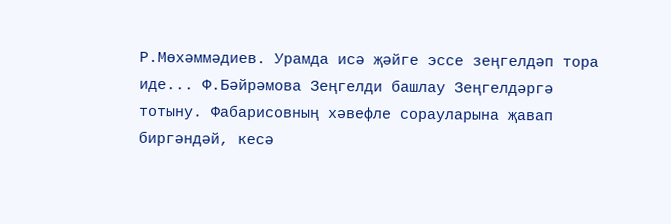Р.Мөхәммәдиев. Урамда исә җәйге эссе зеңгелдәп тора иде... Ф.Бәйрәмова Зеңгелди башлау Зеңгелдәргә тотыну. Фабарисовның хәвефле сорауларына җавап биргәндәй, кесә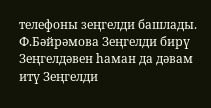телефоны зеңгелди башлады. Ф.Бәйрәмова Зеңгелди бирү Зеңгелдәвен һаман да дәвам итү Зеңгелди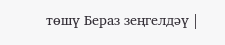төшү Бераз зеңгелдәү |